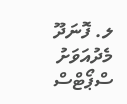ލ. ފޮނަދޫ މެދުއަވަށު ސްޕޯޓްސް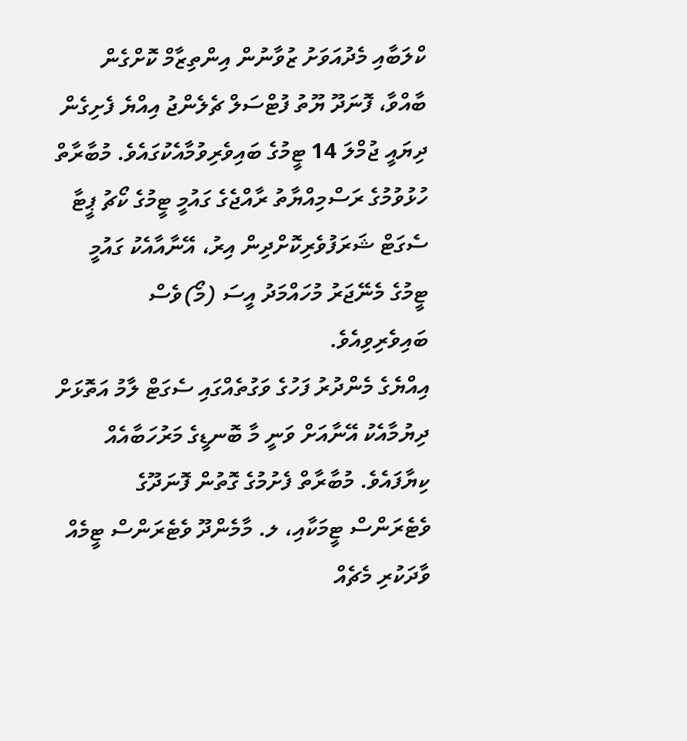ކްލަބާއި މެދުއަވަށު ޒުވާނުން އިންތިޒާމް ކޮށްގެން ބާއްވާ، ފޮނަދޫ ޔޫތު ފުޓްސަލް ޗެލެންޖު އިއްޔެ ފެށިގެން ދިޔައީ ޖުމްލަ 14 ޓީމުގެ ބައިވެރިވުމާއެކުގައެވެ. މުބާރާތް ހުޅުވުމުގެ ރަސްމިއްޔާތު ރާއްޖެގެ ގައުމީ ޓީމުގެ ކޯޗު ޕީޓާ ސެގަޓް ޝަރަފުވެރިކޮށްދިން އިރު، އޭނާއާއެކު ގައުމީ ޓީމުގެ މެނޭޖަރު މުހައްމަދު އީސަ (މޯ)ވެސް ބައިވެރިވިއެވެ.
އިއްޔެގެ މެންދުރު ފަހުގެ ވަގުތެއްގައި ސެގަޓް ލާމު އަތޮޅަށް ދިޔުމާއެކު އޭނާއަށް ވަނީ މާ ބޮނޑީގެ މަރުހަބާއެއް ކިޔާފައެވެ. މުބާރާތް ފެށުމުގެ ގޮތުން ފޮނަދޫގެ ވެޓެރަންސް ޓީމަކާއި، ލ. މާމެންދޫ ވެޓެރަންސް ޓީމެއް ވާދަކުރި މެޗެއް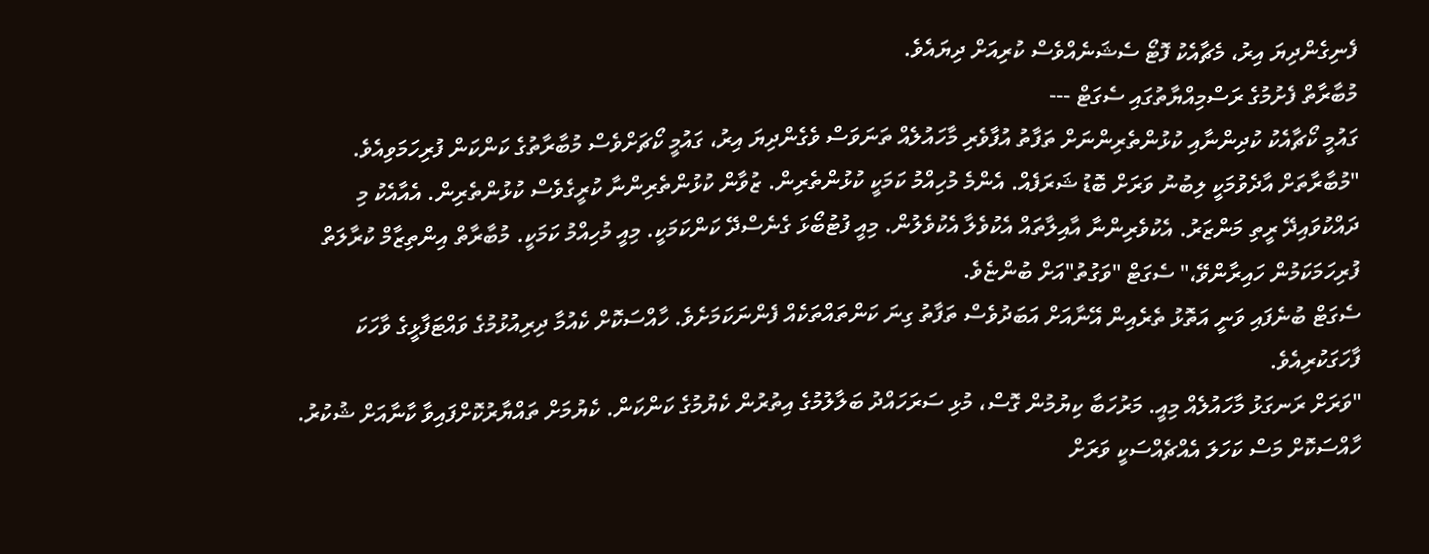ފެނިގެންދިޔަ އިރު، މެޗާއެކު ފޮޓޯ ސެޝަނެއްވެސް ކުރިއަށް ދިޔައެވެ.
މުބާރާތް ފެށުމުގެ ރަސްމިއްޔާތުގައި ސެގަޓް ---
ގައުމީ ކޯޗާއެކު ކުދިންނާއި ކުޅުންތެރިންނަށް ތަފާތު އުފާވެރި މާހައުލެއް ތަނަވަސް ވެގެންދިޔަ އިރު، ގައުމީ ކޯޗަށްވެސް މުބާރާތުގެ ކަންކަން ފުރިހަމަވިއެވެ.
"މުބާރާތަށް އާދެވުމަކީ ލިބުނު ވަރަށް ބޮޑު ޝަރަފެއް. އެންމެ މުހިއްމު ކަމަކީ ކުޅުންތެރިން. ޒުވާން ކުޅުންތެރިންނާ ކުރީގެވެސް ކުޅުންތެރިން. އެއާއެކު މި ދައްކުވައިދޭ ރީތި މަންޒަރު. އެކުވެރިންނާ އާއިލާތައް އެކުވެލާ އެކުވެލުން. މިއީ ފުޓުބޯޅަ ގެނެސްދޭ ކަންކަމަކީ. މިއީ މުހިއްމު ކަމަކީ. މުބާރާތް އިންތިޒާމް ކުރާލަތް ފުރިހަމަކަމުން ހައިރާންވޭ،" ސެގަޓް "ވަގުތު"އަށް ބުންޏެވެ.
ސެގަޓް ބުނެފައި ވަނީ އަތޮޅު ތެރެއިން އޭނާއަށް އަބަދުވެސް ތަފާތު ގިނަ ކަންތައްތަކެއް ފެންނަކަމަށެވެ. ހާއްސަކޮށް ކެއުމާ ދިރިއުޅުމުގެ ވައްޓަފާޅީގެ ވާހަކަ ފާހަގަކުރިއެވެ.
"ވަރަށް ރަނގަޅު މާހައުލެއް މިއީ. މަރުހަބާ ކިޔުމުން ގޮސް، މުޅި ސަރަހައްދު ބަލާލުމުގެ އިތުރުން ކެޔުމުގެ ކަންކަން. ކެޔުމަށް ތައްޔާރުކޮށްފައިވާ ކާނާއަށް ޝުކުރު. ހާއްސަކޮށް މަސް ކަހަލަ އެއްޗެއްސަކީ ވަރަށް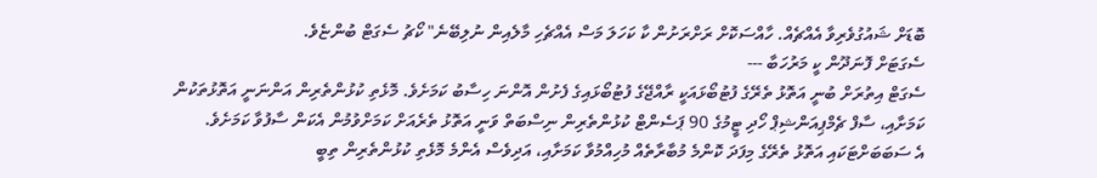ބޮޑަށް ޝައުގުވެރިވާ އެއްޗެއް. ހާއްސަކޮށް ރަށްރަށުން ކާ ކަހަލަ މަސް އެއްޗެހި މާލެއިން ނުލިބޭނެ" ކޯޗު ސެގަޓް ބުންޏެވެ.
ސެގަޓަށް ފޮނަދޫން ކީ މަރުހަބާ ---
ސެގަޓް އިތުރަށް ބުނީ އަތޮޅު ތެރޭގެ ފުޓުބޯޅައަކީ ރާއްޖޭގެ ފުޓުބޯޅައިގެ ފެށުން އޮންނަ ހިސާބު ކަމަށެވެ. މޮޅެތި ކުޅުންތެރިން އަންނަނީ އަތޮޅުތަކުން ކަމަށާއި، ސާފް ޗެމްޕިއަންޝިޕް ހޯދި ޓީމުގެ 90 ޕަސެންޓް ކުޅުންތެރިން ނިސްބަތް ވަނީ އަތޮޅު ތެރެއަށް ކަމަށްވުމުން އެކަން ސާފުވާ ކަމަށެވެ.
އެ ސަބަބަށްޓަކައި އަތޮޅު ތެރޭގެ މިފަދަ ކޮންމެ މުބާރާތެއް މުހިއްމުވާ ކަމަށާއި، އަދިވެސް އެންމެ މޮޅެތި ކުޅުންތެރިން ތިބީ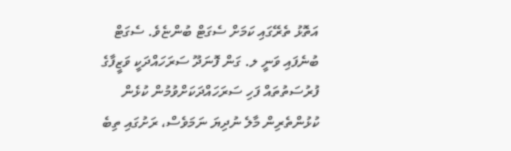އަތޮޅު ތެރޭގައި ކަމަށް ސެގަޓް ބުންޏެވެ. ސެގަޓް ބުނެފައި ވަނީ ލ. ގަން ފޮނަދޫ ސަރަހައްދަކީ ވަޒީފާގެ ފުރުސަތުތައް ފަހި ސަރަހައްދަކަށްވުމުން ކުޅެން ކުޅުންތެރިން މާލެ ނުދިޔަ ނަމަވެސް، ރަށުގައި ތިބެ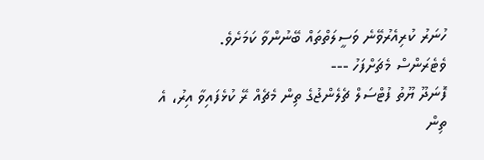ހުނަރު ކުރިއެރުވޭނެ ވަސީލަތްތައް ބޭނުންވާ ކަމަށެވެ.
ވެޓެރަންސް މެޗަށްފަހު ---
ފޮނަދޫ ޔޫތު ފުޓްސަލް ޗެލެންޖުގެ ތިން މެޗެއް ރޭ ކުޅެފައިވާ އިރު، އެ ތިން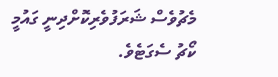މެޗުވެސް ޝަރަފުވެރިކޮށްދިނީ ގައުމީ ކޯޗު ސެގަޓެވެ.